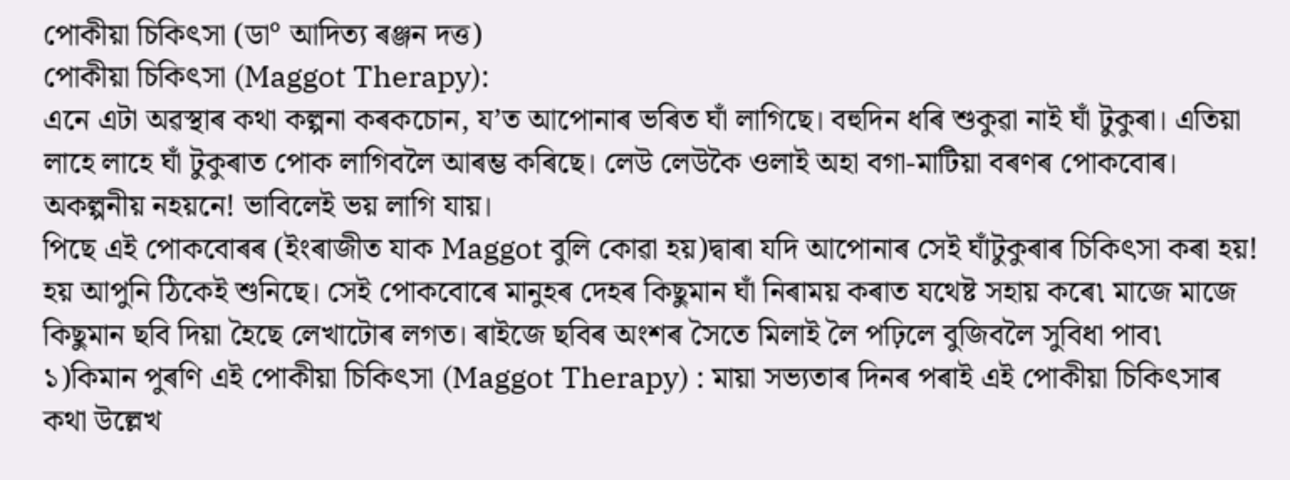পোকীয়া চিকিৎসা (ডা° আদিত্য ৰঞ্জন দত্ত)
পোকীয়া চিকিৎসা (Maggot Therapy):
এনে এটা অৱস্থাৰ কথা কল্পনা কৰকচোন, য’ত আপোনাৰ ভৰিত ঘাঁ লাগিছে। বহুদিন ধৰি শুকুৱা নাই ঘাঁ টুকুৰা। এতিয়া লাহে লাহে ঘাঁ টুকুৰাত পোক লাগিবলৈ আৰম্ভ কৰিছে। লেউ লেউকৈ ওলাই অহা বগা-মাটিয়া বৰণৰ পোকবোৰ। অকল্পনীয় নহয়নে! ভাবিলেই ভয় লাগি যায়।
পিছে এই পোকবোৰৰ (ইংৰাজীত যাক Maggot বুলি কোৱা হয়)দ্বাৰা যদি আপোনাৰ সেই ঘাঁটুকুৰাৰ চিকিৎসা কৰা হয়! হয় আপুনি ঠিকেই শুনিছে। সেই পোকবোৰে মানুহৰ দেহৰ কিছুমান ঘাঁ নিৰাময় কৰাত যথেষ্ট সহায় কৰে৷ মাজে মাজে কিছুমান ছবি দিয়া হৈছে লেখাটোৰ লগত। ৰাইজে ছবিৰ অংশৰ সৈতে মিলাই লৈ পঢ়িলে বুজিবলৈ সুবিধা পাব৷
১)কিমান পুৰণি এই পোকীয়া চিকিৎসা (Maggot Therapy) : মায়া সভ্যতাৰ দিনৰ পৰাই এই পোকীয়া চিকিৎসাৰ কথা উল্লেখ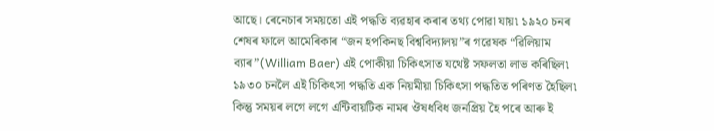আছে। ৰেনেচাৰ সময়তো এই পদ্ধতি ব্যৱহাৰ কৰাৰ তথ্য পোৱা যায়৷ ১৯২০ চনৰ শেষৰ ফালে আমেৰিকাৰ “জন হপকিনছ বিশ্ববিদ্যালয়”ৰ গৱেষক “ৱিলিয়াম ব্যাৰ”(William Baer) এই পোকীয়া চিকিৎসাত যথেষ্ট সফলতা লাভ কৰিছিল৷ ১৯৩০ চনলৈ এই চিকিৎসা পদ্ধতি এক নিয়মীয়া চিকিৎসা পদ্ধতিত পৰিণত হৈছিল৷ কিন্তু সময়ৰ লগে লগে এন্টিবায়টিক নামৰ ঔষধবিধ জনপ্ৰিয় হৈ পৰে আৰু ই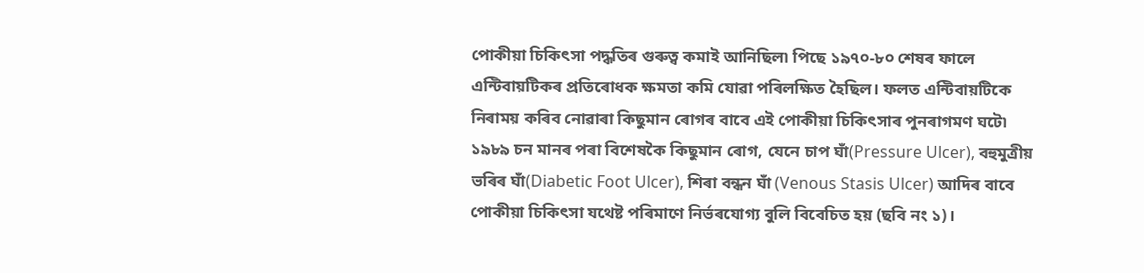পোকীয়া চিকিৎসা পদ্ধতিৰ গুৰুত্ব কমাই আনিছিল৷ পিছে ১৯৭০-৮০ শেষৰ ফালে এন্টিবায়টিকৰ প্ৰতিৰোধক ক্ষমতা কমি যোৱা পৰিলক্ষিত হৈছিল। ফলত এন্টিবায়টিকে নিৰাময় কৰিব নোৱাৰা কিছুমান ৰোগৰ বাবে এই পোকীয়া চিকিৎসাৰ পুনৰাগমণ ঘটে৷ ১৯৮৯ চন মানৰ পৰা বিশেষকৈ কিছুমান ৰোগ, যেনে চাপ ঘাঁ(Pressure Ulcer), বহুমুত্ৰীয় ভৰিৰ ঘাঁ(Diabetic Foot Ulcer), শিৰা বন্ধন ঘাঁ (Venous Stasis Ulcer) আদিৰ বাবে পোকীয়া চিকিৎসা যথেষ্ট পৰিমাণে নিৰ্ভৰযোগ্য বুলি বিবেচিত হয় (ছবি নং ১)।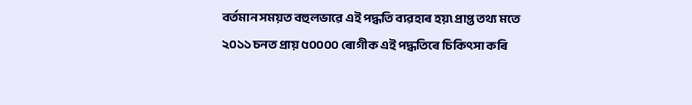বৰ্তমান সময়ত বহুলভাৱে এই পদ্ধতি ব্যৱহাৰ হয়৷ প্ৰাপ্ত তথ্য মতে ২০১১ চনত প্ৰায় ৫০০০০ ৰোগীক এই পদ্ধতিৰে চিকিৎসা কৰি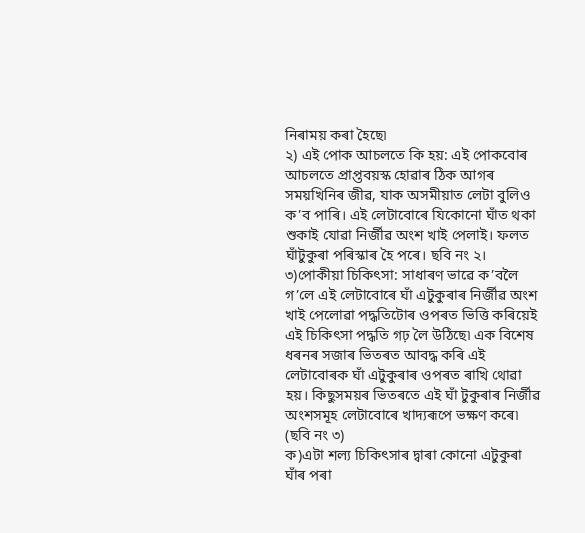নিৰাময় কৰা হৈছে৷
২) এই পোক আচলতে কি হয়: এই পোকবোৰ আচলতে প্ৰাপ্তবয়স্ক হোৱাৰ ঠিক আগৰ সময়খিনিৰ জীৱ, যাক অসমীয়াত লেটা বুলিও ক’ব পাৰি। এই লেটাবোৰে যিকোনো ঘাঁত থকা শুকাই যোৱা নিৰ্জীৱ অংশ খাই পেলাই। ফলত ঘাঁটুকুৰা পৰিস্কাৰ হৈ পৰে। ছবি নং ২।
৩)পোকীয়া চিকিৎসা: সাধাৰণ ভাৱে ক’বলৈ গ’লে এই লেটাবোৰে ঘাঁ এটুকুৰাৰ নিৰ্জীৱ অংশ খাই পেলোৱা পদ্ধতিটোৰ ওপৰত ভিত্তি কৰিয়েই এই চিকিৎসা পদ্ধতি গঢ় লৈ উঠিছে৷ এক বিশেষ ধৰনৰ সজাৰ ভিতৰত আবদ্ধ কৰি এই লেটাবোৰক ঘাঁ এটুকুৰাৰ ওপৰত ৰাখি থোৱা হয়। কিছুসময়ৰ ভিতৰতে এই ঘাঁ টুকুৰাৰ নিৰ্জীৱ অংশসমূহ লেটাবোৰে খাদ্যৰূপে ভক্ষণ কৰে৷ (ছবি নং ৩)
ক)এটা শল্য চিকিৎসাৰ দ্বাৰা কোনো এটুকুৰা ঘাঁৰ পৰা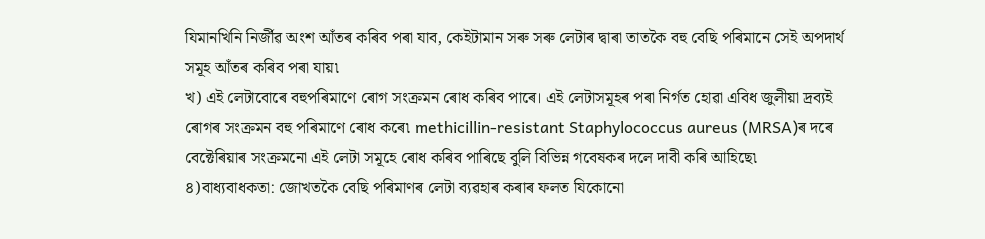যিমানখিনি নিৰ্জীৱ অংশ আঁতৰ কৰিব পৰা যাব, কেইটামান সৰু সৰু লেটাৰ দ্বাৰা তাতকৈ বহু বেছি পৰিমানে সেই অপদাৰ্থ সমূহ আঁতৰ কৰিব পৰা যায়৷
খ) এই লেটাবোৰে বহুপৰিমাণে ৰোগ সংক্ৰমন ৰোধ কৰিব পাৰে। এই লেটাসমূহৰ পৰা নিৰ্গত হোৱা এবিধ জুলীয়া দ্ৰব্যই ৰোগৰ সংক্ৰমন বহু পৰিমাণে ৰোধ কৰে৷ methicillin-resistant Staphylococcus aureus (MRSA)ৰ দৰে বেক্টেৰিয়াৰ সংক্ৰমনো এই লেটা সমূহে ৰোধ কৰিব পাৰিছে বুলি বিভিন্ন গবেষকৰ দলে দাবী কৰি আহিছে৷
৪)বাধ্যবাধকতা: জোখতকৈ বেছি পৰিমাণৰ লেটা ব্যৱহাৰ কৰাৰ ফলত যিকোনো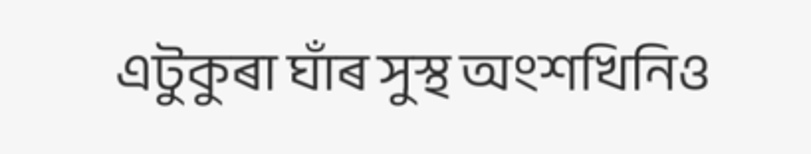এটুকুৰা ঘাঁৰ সুস্থ অংশখিনিও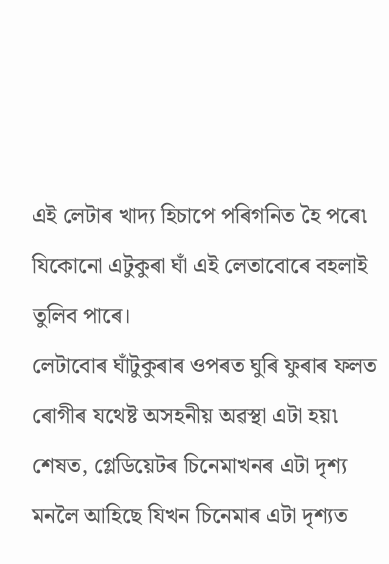এই লেটাৰ খাদ্য হিচাপে পৰিগনিত হৈ পৰে৷
যিকোনো এটুকুৰা ঘাঁ এই লেতাবোৰে বহলাই তুলিব পাৰে।
লেটাবোৰ ঘাঁটুকুৰাৰ ওপৰত ঘুৰি ফুৰাৰ ফলত ৰোগীৰ যথেষ্ট অসহনীয় অৱস্থা এটা হয়৷
শেষত, গ্লেডিয়েটৰ চিনেমাখনৰ এটা দৃশ্য মনলৈ আহিছে যিখন চিনেমাৰ এটা দৃশ্যত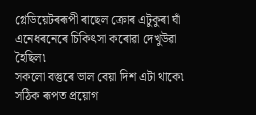গ্লেডিয়েটৰৰূপী ৰাছেল ক্ৰোৰ এটুকুৰা ঘাঁ এনেধৰনেৰে চিকিৎসা কৰোৱা দেখুউৱা হৈছিল৷
সকলো বস্তুৰে ভাল বেয়া দিশ এটা থাকে৷ সঠিক ৰূপত প্ৰয়োগ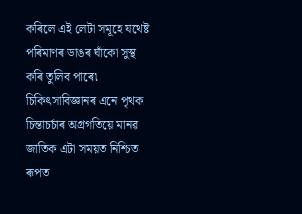কৰিলে এই লেটা সমূহে যথেষ্ট পৰিমাণৰ ডাঙৰ ঘাঁকো সুস্থ কৰি তুলিব পাৰে৷ চিকিৎসাবিজ্ঞানৰ এনে পৃথক চিন্তাচৰ্চাৰ অগ্ৰগতিয়ে মানৱ জাতিক এটা সময়ত নিশ্চিত ৰূপত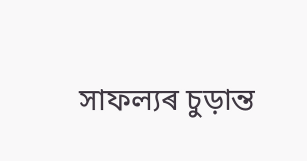সাফল্যৰ চুড়ান্ত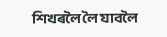শিখৰলৈ লৈ যাবলৈ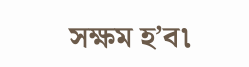সক্ষম হ’ব৷